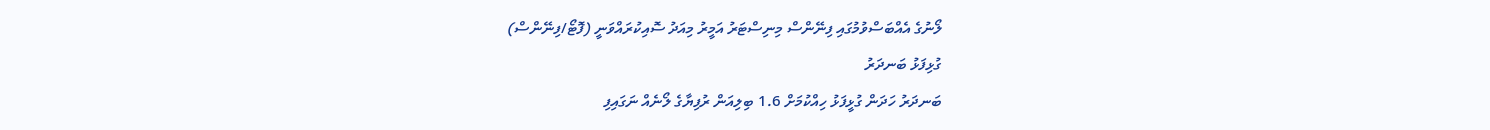ލޯނުގެ އެއްބަސްވުމުގައި ފިނޭންސް މިނިސްޓަރު އަމީރު މިއަދު ސޮއިކުރައްވަނީ (ފޮޓޯ/ފިނޭންސް)
ގުޅިފަޅު ބަނދަރު
ބަނދަރު ހަދަން ގުޅީފަޅު ހިއްކުމަށް 1.6 ބިލިއަން ރުފިޔާގެ ލޯނެއް ނަގައިފި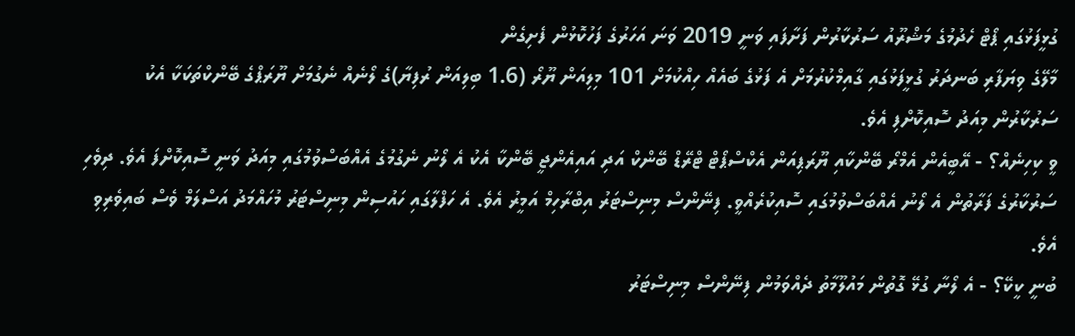ގުޅީފަޅުގައި ޕޯޓް ހެދުމުގެ މަޝްރޫއު ސަރުކާރުން ފަށާފައި ވަނީ 2019 ވަނަ އަހަރުގެ ފަހުކޮޅުން ފެށިގެން
މާލޭގެ ވިޔަފާރި ބަނދަރު ގުޅީފަޅުގައި ގާއިމްކުރުމަށް އެ ފަޅުގެ ބައެއް ހިއްކުމަށް 101 މިލިއަން ޔޫރޯ (1.6 ބިލިއަން ރުފިޔާ)ގެ ލޯނެއް ނެގުމަށް ޔޫރަޕްގެ ބޭންކްތަކަކާ އެކު ސަރުކާރުން މިއަދު ސޮއިކޮށްފި އެވެ.
ވީ ކިހިނެއް؟ - އޭބީއެން އެމްރޯ ބޭންކާއި ޔޫރަޕިއަން އެކްސްޕޯޓް ޓްރޭޑް ބޭންކް އަދި އައިއެންޖީ ބޭންކާ އެކު އެ ލޯނު ނެގުމުގެ އެއްބަސްވުމުގައި މިއަދު ވަނީ ސޮއިކޮށްފަ އެވެ. ދިވެހި ސަރުކާރުގެ ފަރާތުން އެ ލޯނު އެއްބަސްވުމުގައި ސޮއިކުރެއްވީ. ފިނޭންސް މިނިސްޓަރު އިބްރާހިމް އަމީރު އެވެ. އެ ހަފްލާގައި ހައުސިން މިނިސްޓަރު މުހައްމަދު އަސްލަމް ވެސް ބައިވެރިވި އެވެ.
ބުނީ ކީކޭ؟ - އެ ލޯނާ ގުޅޭ ގޮތުން މައުލޫމާތު ދެއްވަމުން ފިނޭންސް މިނިސްޓަރު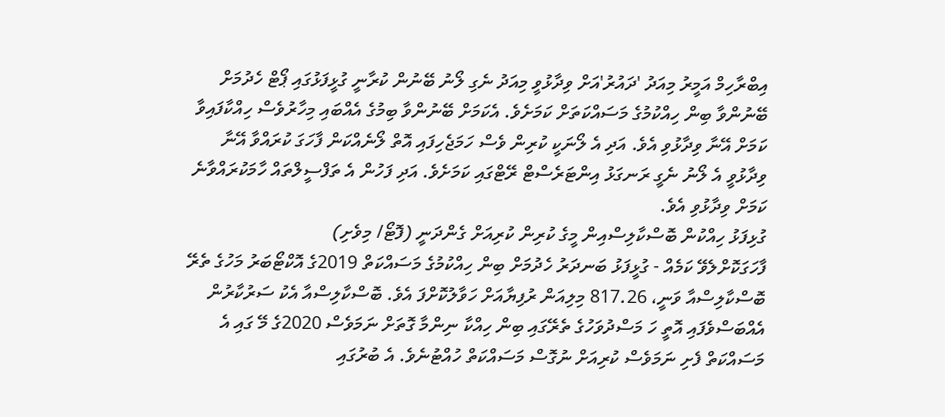އިބްރާހިމް އަމީރު މިއަދު 'ދައުރު'އަށް ވިދާޅުވީ މިއަދު ނެގި ލޯނު ބޭނުން ކުރާނީ ގުޅީފަޅުގައި ޕޯޓް ހެދުމަށް ބޭނުންވާ ބިން ހިއްކުމުގެ މަސައްކަތަށް ކަމަށެވެ. އެކަމަށް ބޭނުންވާ ބިމުގެ އެއްބައި މިހާރުވެސް ހިއްކާފައިވާ ކަމަށް އޭނާ ވިދާޅުވި އެވެ. އަދި އެ ލޯނަކީ ކުރިން ވެސް ހަމަޖެހިފައި އޮތް ލޯނެއްކަން ފާހަގަ ކުރައްވާ އޭނާ ވިދާޅުވީ އެ ލޯނު ނެގީ ރަނގަޅު އިންޓަރެސްޓް ރޭޓްގައި ކަމަށެވެ. އަދި ފަހުން އެ ތަފްސީލްތައް ހާމަކުރައްވާނެ ކަމަށް ވިދާޅުވި އެވެ.
ގުޅިފަޅު ހިއްކުން ބޮސްކާލިސްއިން މީގެ ކުރިން ކުރިއަށް ގެންދަނީ (ފޮޓޯ/ މިވެށި)
ފާހަގަކޮށްލެވޭ ކަމެއް - ގުޅީފަޅު ބަނދަރު ހެދުމަށް ބިން ހިއްކުމުގެ މަސައްކަތް 2019ގެ އޮކްޓޯބަރު މަހުގެ ތެރޭ ބޮސްކާލިސްއާ ވަނީ، 817.26 މިލިއަން ރުފިޔާއަށް ހަވާލުކޮށްފަ އެވެ. ބޮސްކާލިސްއާ އެކު ސަރުކާރުން އެއްބަސްވެފައި އޮތީ ހަ މަސްދުވަހުގެ ތެރޭގައި ބިން ހިއްކާ ނިންމާ ގޮތަށް ނަމަވެސް 2020ގެ މޭ ގައި އެ މަސައްކަތް ފެށި ނަމަވެސް ކުރިއަށް ނުގޮސް މަސައްކަތް ހުއްޓުނެވެ. އެ ބުރުގައި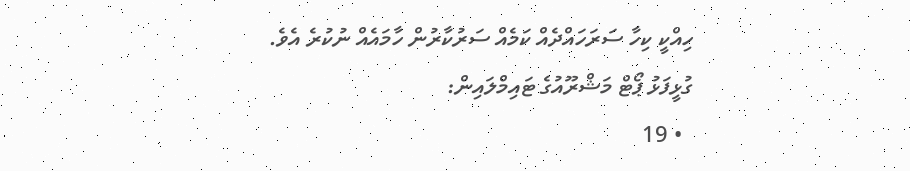ހިއްކީ ކިހާ ސަރަހައްދެއް ކަމެއް ސަރުކާރުން ހާމައެއް ނުކުރެ އެވެ.
ގުޅީފަޅު ޕޯޓް މަޝްރޫއުގެ ޓައިމްލައިން:
  • 19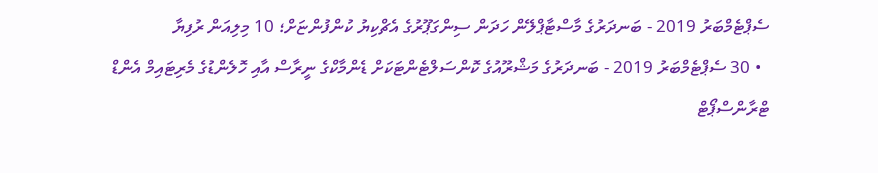ސެޕްޓެމްބަރު 2019 - ބަނދަރުގެ މާސްޓާޕްލޭން ހަދަން ސިންގަޕޫރުގެ އެޗްކިޔު ކުންފުންޏަށް؛ 10 މިލިއަން ރުފިޔާ
  • 30 ސެޕްޓެމްބަރު 2019 - ބަނދަރުގެ މަޝްރޫއުގެ ކޮންސަލްޓެންޓަކަށް ޑެންމާކްގެ ނީރާސް އާއި ހޮލެންޑުގެ މެރިޓައިމް އެންޑް ޓްރާންސްޕޯޓް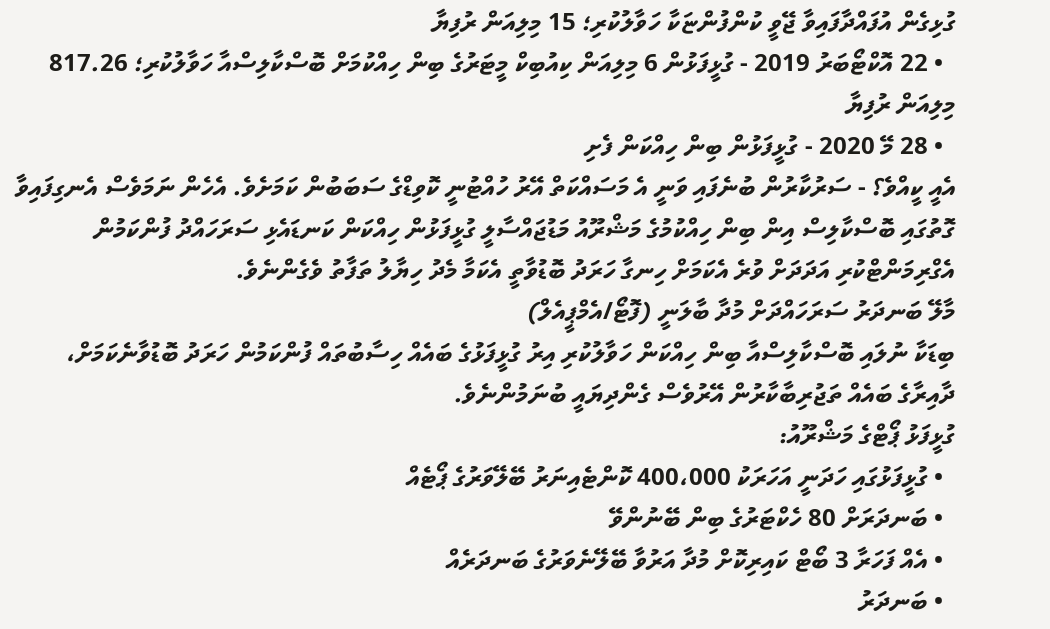ގުޅިގެން އުފައްދާފައިވާ ޖޭވީ ކުންފުންޏަކާ ހަވާލުކުރި؛ 15 މިލިއަން ރުފިޔާ
  • 22 އޮކްޓޯބަރު 2019 - ގުޅީފަޅުން 6 މިލިއަން ކިއުބިކް މީޓަރުގެ ބިން ހިއްކުމަށް ބޮސްކާލިސްއާ ހަވާލުކުރި؛ 817.26 މިލިއަން ރުފިޔާ
  • 28 މޭ 2020 - ގުޅީފަޅުން ބިން ހިއްކަން ފެށި
އެއީ ކީއްވެ؟ - ސަރުކާރުން ބުނެފައި ވަނީ އެ މަސައްކަތް އޭރު ހުއްޓުނީ ކޮވިޑްގެ ސަބަބުން ކަމަށެވެ. އެހެން ނަމަވެސް އެނގިފައިވާ ގޮތުގައި ބޮސްކާލިސް އިން ބިން ހިއްކުމުގެ މަޝްރޫއު މަޑުޖައްސާލީ ގުޅީފަޅުން ހިއްކަން ކަނޑައެޅި ސަރަހައްދު ފުންކަމުން އެގްރިމަންޓްކުރި އަދަދަށް ވުރެ އެކަމަށް ހިނގާ ހަރަދު ބޮޑުވާތީ އެކަމާ މެދު ހިޔާލު ތަފާތު ވެގެންނެވެ.
މާލޭ ބަނދަރު ސަރަހައްދަށް މުދާ ބާލަނީ (ފޮޓޯ/އެމްޕީއެލް)
ބިޑަކާ ނުލައި ބޮސްކާލިސްއާ ބިން ހިއްކަން ހަވާލުކުރި އިރު ގުޅީފަޅުގެ ބައެއް ހިސާބުތައް ފުންކަމުން ހަރަދު ބޮޑުވާނެކަމަށް، ދާއިރާގެ ބައެއް ތަޖުރިބާކާރުން އޭރުވެސް ގެންދިޔައީ ބުނަމުންނެވެ.
ގުޅީފަޅު ޕޯޓްގެ މަޝްރޫއު:
  • ގުޅީފަޅުގައި ހަދަނީ އަހަރަކު 400،000 ކޮންޓެއިނަރު ބޭލޭވަރުގެ ޕޯޓެއް
  • ބަނދަރަށް 80 ހެކްޓަރުގެ ބިން ބޭނުންވޭ
  • އެއް ފަހަރާ 3 ބޯޓް ކައިރިކޮށް މުދާ އަރުވާ ބޭލޭނެވަރުގެ ބަނދަރެއް
  • ބަނދަރު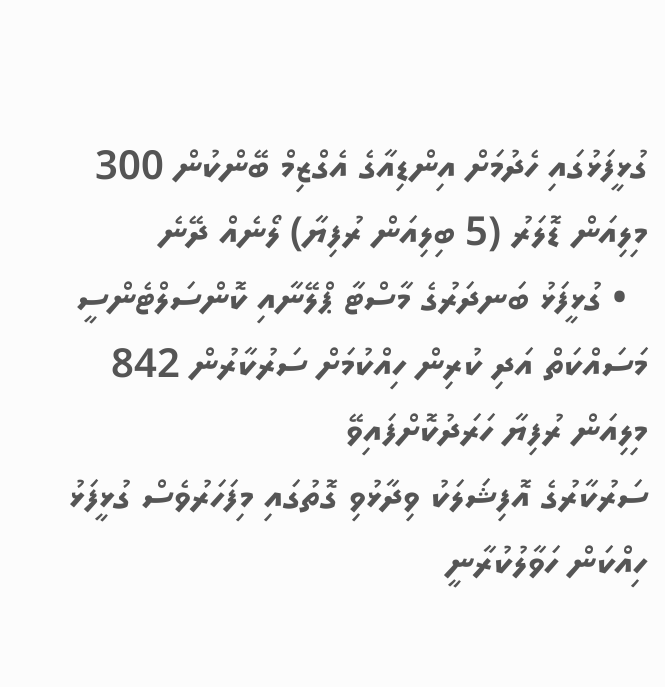ގުޅީފަޅުގައި ހެދުމަށް އިންޑިއާގެ އެގްޒިމް ބޭންކުން 300 މިލިއަން ޑޮލަރު (5 ބިލިއަން ރުފިޔާ) ލޯނެއް ދޭނެ
  • ގުޅީފަޅު ބަނދަރުގެ މާސްޓާ ޕްލޭނާއި ކޮންސަލްޓެންސީ މަސައްކަތް އަދި ކުރިން ހިއްކުމަށް ސަރުކާރުން 842 މިލިއަން ރުފިޔާ ހަރަދުކޮށްފައިވޭ
ސަރުކާރުގެ އޮފިޝަލަކު ވިދާޅުވި ގޮތުގައި މިފަހަރުވެސް ގުޅީފަޅު ހިއްކަން ހަވާލުކުރާނީ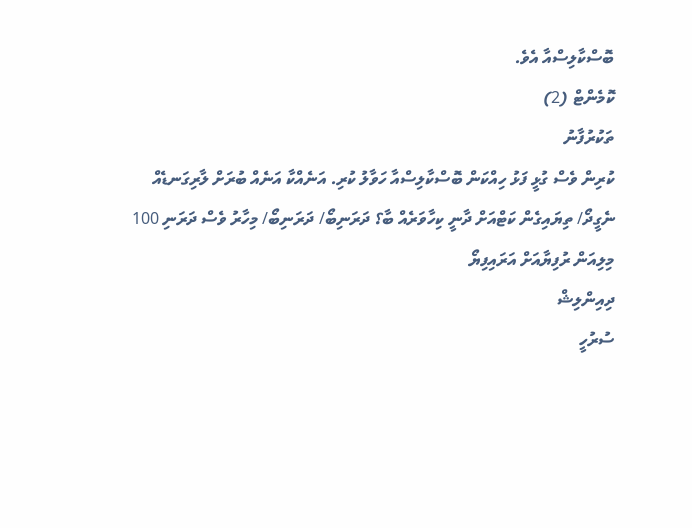ބޮސްކާލިސްއާ އެވެ.
ކޮމެންޓް (2)
ތަކުރުފާނު
ކުރިން ވެސް ގުޅީ ފަޅު ހިއްކަން ބޮސްކާލިސްއާ ހަވާލު ކުރި. އަނެއްކާ އަނެއް ބުރަށް ލާރިގަނޑެއް ނެގީދޯ/ ތިޔައިގެން ކަޓްއަށް ދާނީ ކިހާވަރެއް ބާ؟ ދަރަނިބޯ/ ދަރަނިބޯ/ މިހާރު ވެސް ދަރަނި 100 މިލިއަން ރުފިޔާއަށް އަރައިފިޔޯ
ދިއިންލިޝް
ސުރުހީ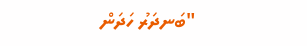"ބަނދަރު ހަދަން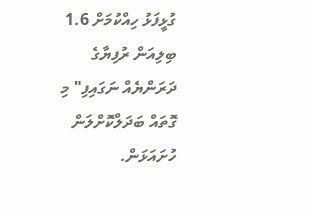ގުޅީފަޅު ހިއްކުމަށް 1.6 ބިލިއަން ރުފިޔާގެ ދަރަންޔެއް ނަގައިފި" މި ގޮތައް ބަދަލްކޮށްލަން ހުށައަޅަން.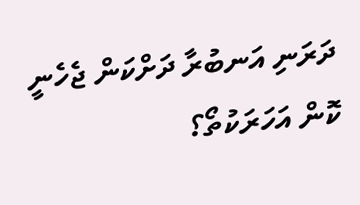ދަރަނި އަނބުރާ ދަށްކަން ޖެހެނީ ކޮން އަހަރަކުތޯ؟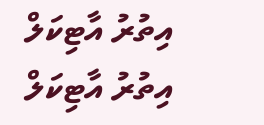އިތުރު އާޓިކަލް
އިތުރު އާޓިކަލް